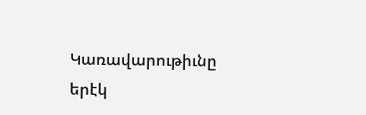Կառավարութիւնը երէկ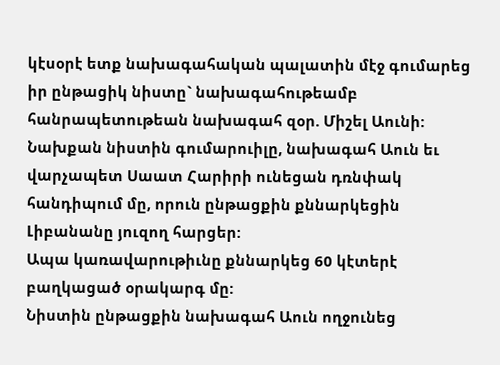կէսօրէ ետք նախագահական պալատին մէջ գումարեց իր ընթացիկ նիստը` նախագահութեամբ հանրապետութեան նախագահ զօր. Միշել Աունի:
Նախքան նիստին գումարուիլը, նախագահ Աուն եւ վարչապետ Սաատ Հարիրի ունեցան դռնփակ հանդիպում մը, որուն ընթացքին քննարկեցին Լիբանանը յուզող հարցեր:
Ապա կառավարութիւնը քննարկեց 60 կէտերէ բաղկացած օրակարգ մը:
Նիստին ընթացքին նախագահ Աուն ողջունեց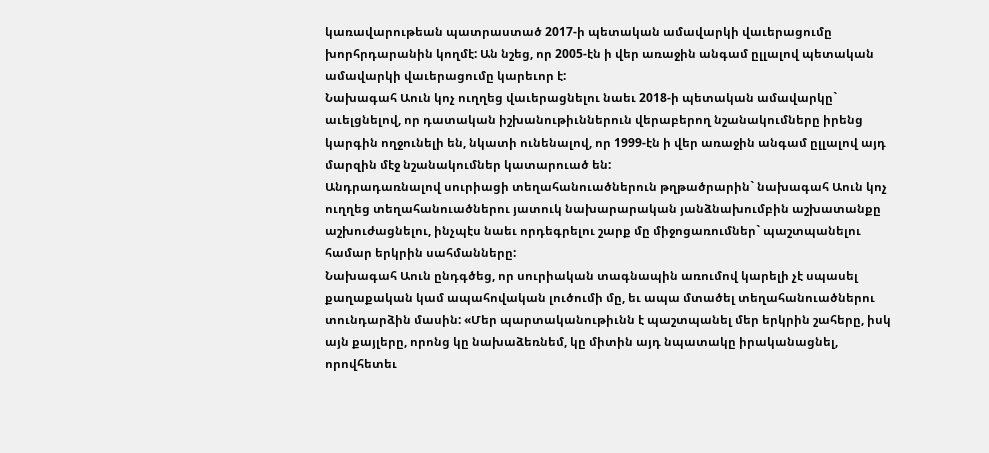կառավարութեան պատրաստած 2017-ի պետական ամավարկի վաւերացումը խորհրդարանին կողմէ: Ան նշեց, որ 2005-էն ի վեր առաջին անգամ ըլլալով պետական ամավարկի վաւերացումը կարեւոր է:
Նախագահ Աուն կոչ ուղղեց վաւերացնելու նաեւ 2018-ի պետական ամավարկը` աւելցնելով, որ դատական իշխանութիւններուն վերաբերող նշանակումները իրենց կարգին ողջունելի են, նկատի ունենալով, որ 1999-էն ի վեր առաջին անգամ ըլլալով այդ մարզին մէջ նշանակումներ կատարուած են:
Անդրադառնալով սուրիացի տեղահանուածներուն թղթածրարին` նախագահ Աուն կոչ ուղղեց տեղահանուածներու յատուկ նախարարական յանձնախումբին աշխատանքը աշխուժացնելու, ինչպէս նաեւ որդեգրելու շարք մը միջոցառումներ` պաշտպանելու համար երկրին սահմանները:
Նախագահ Աուն ընդգծեց, որ սուրիական տագնապին առումով կարելի չէ սպասել քաղաքական կամ ապահովական լուծումի մը, եւ ապա մտածել տեղահանուածներու տունդարձին մասին: «Մեր պարտականութիւնն է պաշտպանել մեր երկրին շահերը, իսկ այն քայլերը, որոնց կը նախաձեռնեմ, կը միտին այդ նպատակը իրականացնել, որովհետեւ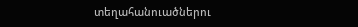տեղահանուածներու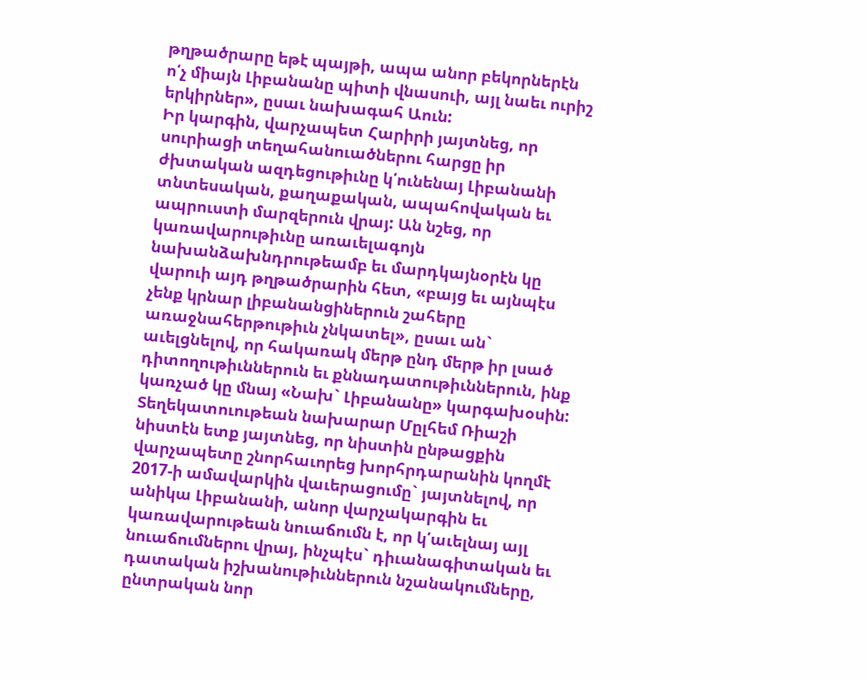թղթածրարը եթէ պայթի, ապա անոր բեկորներէն ո՛չ միայն Լիբանանը պիտի վնասուի, այլ նաեւ ուրիշ երկիրներ», ըսաւ նախագահ Աուն:
Իր կարգին, վարչապետ Հարիրի յայտնեց, որ սուրիացի տեղահանուածներու հարցը իր ժխտական ազդեցութիւնը կ՛ունենայ Լիբանանի տնտեսական, քաղաքական, ապահովական եւ ապրուստի մարզերուն վրայ: Ան նշեց, որ կառավարութիւնը առաւելագոյն նախանձախնդրութեամբ եւ մարդկայնօրէն կը վարուի այդ թղթածրարին հետ, «բայց եւ այնպէս չենք կրնար լիբանանցիներուն շահերը առաջնահերթութիւն չնկատել», ըսաւ ան` աւելցնելով, որ հակառակ մերթ ընդ մերթ իր լսած դիտողութիւններուն եւ քննադատութիւններուն, ինք կառչած կը մնայ «Նախ` Լիբանանը» կարգախօսին:
Տեղեկատուութեան նախարար Մըլհեմ Ռիաշի նիստէն ետք յայտնեց, որ նիստին ընթացքին վարչապետը շնորհաւորեց խորհրդարանին կողմէ 2017-ի ամավարկին վաւերացումը` յայտնելով, որ անիկա Լիբանանի, անոր վարչակարգին եւ կառավարութեան նուաճումն է, որ կ՛աւելնայ այլ նուաճումներու վրայ, ինչպէս` դիւանագիտական եւ դատական իշխանութիւններուն նշանակումները, ընտրական նոր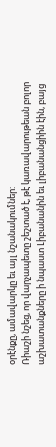օրէնքը, ամավարկը եւ այլ նշանակումներ:
Ռիաշի նշեց, որ վարչապետը շեշտած է, թէ կառավարութեան բոլոր աշխատանքները ի նպաստ Լիբանանին եւ լիբանանցիին էին, բայց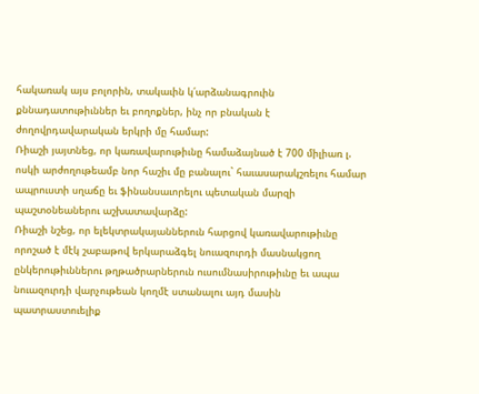հակառակ այս բոլորին, տակաւին կ՛արձանագրուին քննադատութիւններ եւ բողոքներ, ինչ որ բնական է ժողովրդավարական երկրի մը համար:
Ռիաշի յայտնեց, որ կառավարութիւնը համաձայնած է 700 միլիառ լ. ոսկի արժողութեամբ նոր հաշիւ մը բանալու` հաւասարակշռելու համար ապրուստի սղաճը եւ ֆինանսաւորելու պետական մարզի պաշտօնեաներու աշխատավարձը:
Ռիաշի նշեց, որ ելեկտրակայաններուն հարցով կառավարութիւնը որոշած է մէկ շաբաթով երկարաձգել նուազուրդի մասնակցող ընկերութիւններու թղթածրարներուն ուսումնասիրութիւնը եւ ապա նուազուրդի վարչութեան կողմէ ստանալու այդ մասին պատրաստուելիք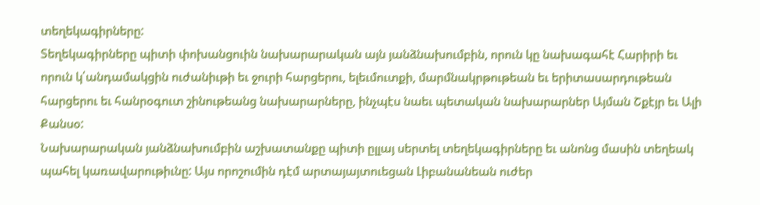տեղեկագիրները:
Տեղեկագիրները պիտի փոխանցուին նախարարական այն յանձնախումբին, որուն կը նախագահէ Հարիրի եւ որուն կ՛անդամակցին ուժանիւթի եւ ջուրի հարցերու, ելեւմուտքի, մարմնակրթութեան եւ երիտասարդութեան հարցերու եւ հանրօգուտ շինութեանց նախարարները, ինչպէս նաեւ պետական նախարարներ Այման Շքէյր եւ Ալի Քանսօ:
Նախարարական յանձնախումբին աշխատանքը պիտի ըլլայ սերտել տեղեկագիրները եւ անոնց մասին տեղեակ պահել կառավարութիւնը: Այս որոշումին դէմ արտայայտուեցան Լիբանանեան ուժեր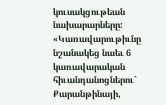կուսակցութեան նախարարները:
«Կառավարութիւնը նշանակեց նաեւ 6 կառավարական հիւանդանոցներու` Քարանթինայի,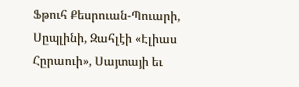Ֆթուհ Քեսրուան-Պուարի, Սըպլինի, Զահլէի «Էլիաս Հըրաուի», Սայտայի եւ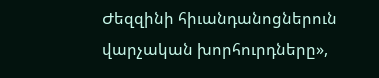Ժեզզինի հիւանդանոցներուն վարչական խորհուրդները»,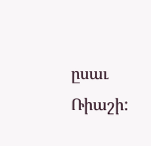ըսաւ Ռիաշի: